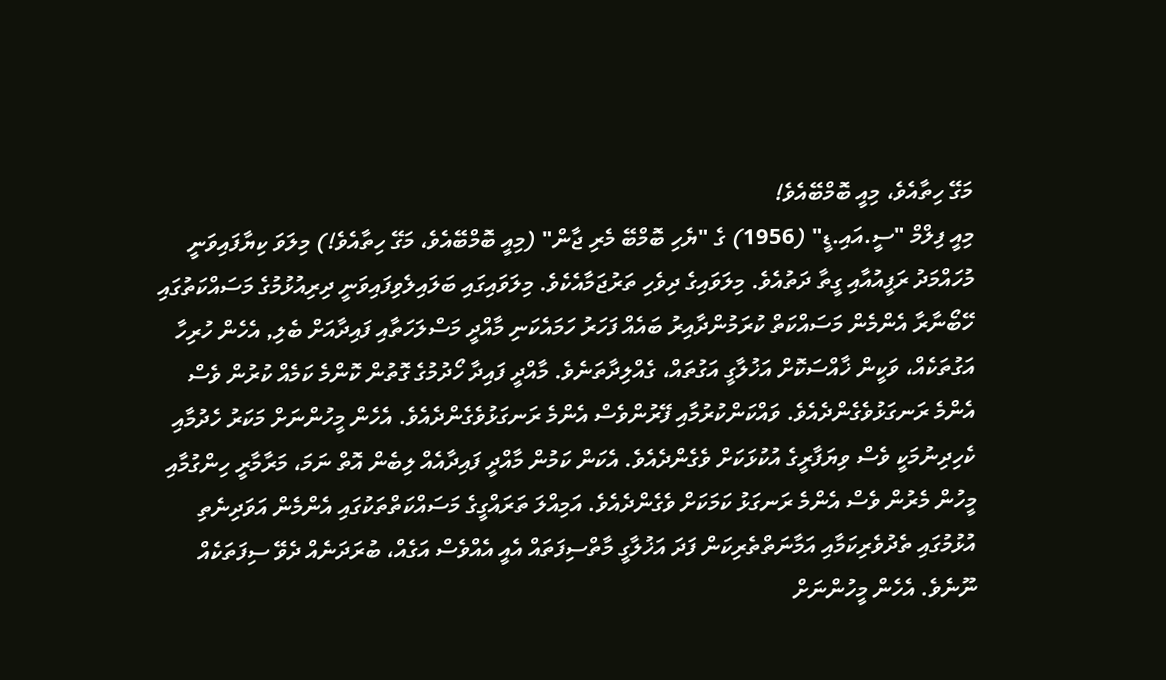މަގޭ ހިތާއެވެ، މިއީ ބޮމްބޭއެވެ!
މިއީ ފިލްމް "ސީ.އައި.ޑީ" (1956) ގެ "ޔެހި ބޮމްބޭ މެރި ޖާން" (މިއީ ބޮމްބޭއެވެ، މަގޭ ހިތާއެވެ!) މިލަވަ ކިޔާފައިވަނީ މުހައްމަދު ރަފީއުއާއި ގީތާ ދަތުއެވެ. މިލަވައިގެ ދިވެހި ތަރުޖަމާއެކެވެ. މިލަވައިގައި ބަލައިލެވިފައިވަނީ ދިރިއުޅުމުގެ މަސައްކަތުގައި ހޭބޯނާރާ އެންމެން މަސައްކަތް ކުރަމުންދާއިރު ބައެއް ފަހަރު ހަމައެކަނި މާއްދީ މަސްލަހަތާއި ފައިދާއަށް ބެލި, އެހެން ހުރިހާ އަގުތަކެއް، ވަކީން ޚާއްސަކޮށް އަޚުލާގީ އަގުތައް، ގެއްލިދާތަނެވެ. މާއްދީ ފައިދާ ހޯދުމުގެ ގޮތުން ކޮންމެ ކަމެއް ކުރުން ވެސް އެންމެ ރަނގަޅުވެގެންދެއެވެ. ވައްކަންކުރުމާއި ފޭރުންވެސް އެންމެ ރަނގަޅުވެގެންދެއެވެ. އެހެން މީހުންނަށް މަކަރު ހެދުމާއި ކެހިދިނުމަކީ ވެސް ވިޔަފާރީގެ އުކުޅަކަށް ވެގެންދެއެވެ. އެކަން ކަމުން މާއްދީ ފައިދާއެއް ލިބެން އޮތް ނަމަ، މަރާމާރީ ހިންގުމާއި މީހުން މެރުން ވެސް އެންމެ ރަނގަޅު ކަމަކަށް ވެގެންދެއެވެ. އަމިއްލަ ތަރައްގީގެ މަސައްކަތްތަކުގައި އެންމެން އަވަދިނެތި އުޅުމުގައި ތެދުވެރިކަމާއި އަމާނަތްތެރިކަން ފަދަ އަޚުލާގީ މާތްސިފަތައް އެއީ އެއްވެސް އަގެއް، ބުރަދަނެއް ދެވޭ ސިފަތަކެއް ނޫނެވެ. އެހެން މީހުންނަށް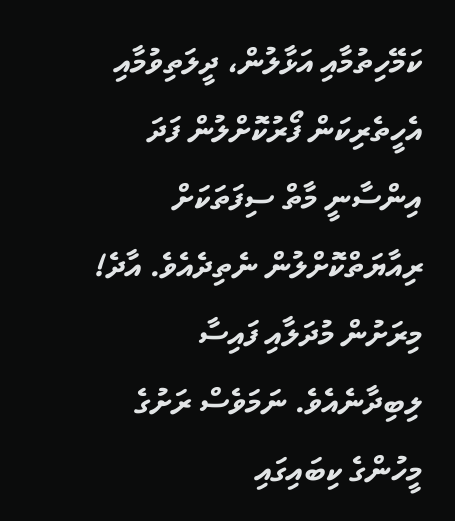ކަމޭހިތުމާއި އަޅާލުން، ދީލަތިވުމާއި އެހީތެރިކަން ފޯރުކޮށްލުން ފަދަ އިންސާނީ މާތް ސިފަތަކަށް ރިއާޔަތްކޮށްލުން ނެތިދެއެވެ. އާދެ! މިރަށުން މުދަލާއި ފައިސާ ލިބިދާނެއެވެ. ނަމަވެސް ރަށުގެ މީހުންގެ ކިބައިގައި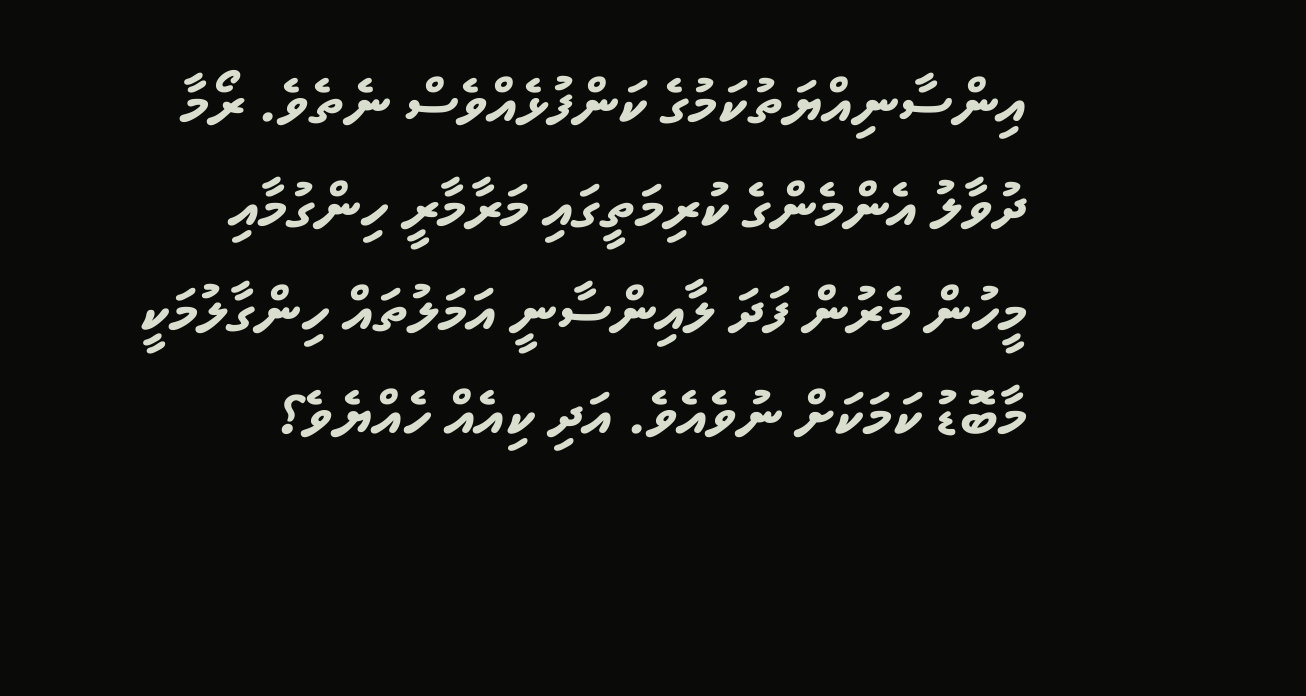އިންސާނިއްޔަތުކަމުގެ ކަންފުޅެއްވެސް ނެތެވެ. ރޯމާ ދުވާލު އެންމެންގެ ކުރިމަތީގައި މަރާމާރީ ހިންގުމާއި މީހުން މެރުން ފަދަ ލާއިންސާނީ އަމަލުތައް ހިންގާލުމަކީ މާބޮޑު ކަމަކަށް ނުވެއެވެ. އަދި ކިއެއް ހެއްޔެވެ؟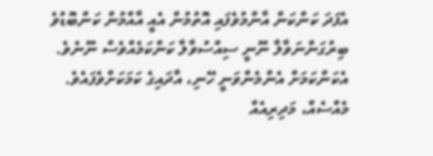އެފަދަ ކަންކަން އާންމުވެފައި އޮތުމުން އެއީ އާއްމުން ކަންބޮޑުވެ ބިރުގަންނަވާލާ ނޫނީ ސިއްސުވާލާ ކަންކަމެއްވެސް ނޫނެވެ. އެކަންކަމަށް އެންމެންވަނީ ހޭނި، އާދައިގެ ކަމަކަށްވެފައެވެ. މެއްސެއް، މަދިރިއެއް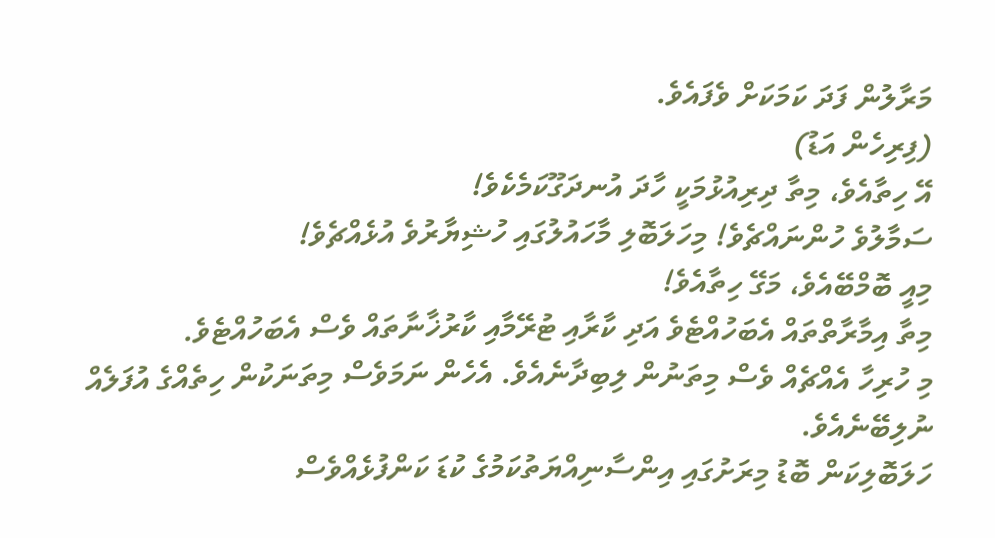މަރާލުން ފަދަ ކަމަކަށް ވެފައެވެ.
(ފިރިހެން އަޑު)
އޭ ހިތާއެވެ، މިތާ ދިރިއުޅުމަކީ ހާދަ އުނދަގޫކަމެކެވެ!
ސަމާލުވެ ހުންނައްޗެވެ! މިހަލަބޮލި މާހައުލުގައި ހުޝިޔާރުވެ އުޅެއްޗެވެ!
މިއީ ބޮމްބޭއެވެ، މަގޭ ހިތާއެވެ!
މިތާ އިމާރާތްތައް އެބަހުއްޓެވެ އަދި ކާރާއި ޓުރޭމާއި ކާރުޚާނާތައް ވެސް އެބަހުއްޓެވެ.
މި ހުރިހާ އެއްޗެއް ވެސް މިތަނުން ލިބިދާނެއެވެ. އެހެން ނަމަވެސް މިތަނަކުން ހިތެއްގެ އުފަލެއް ނުލިބޭނެއެވެ.
ހަލަބޮލިކަން ބޮޑު މިރަށުގައި އިންސާނިއްޔަތުކަމުގެ ކުޑަ ކަންފުޅެއްވެސް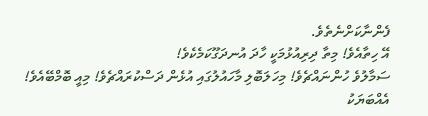ފެންނާކަށްނެތެވެ.
އޭ ހިތާއެވެ! މިތާ ދިރިއުޅުމަކީ ހާދަ އުނދަގޫކަމެކެވެ!
ސަމާލުވެ ހުންނައްޗެވެ! މިހަލަބޮލި މާހައުލުގައި އުޅެން ދަސްކުރައްޗެވެ! މިއީ ބޮމްބޭއެވެ!
އެއްބަޔަކު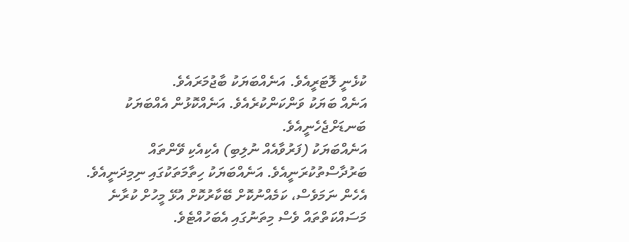ކުޅެނީ ލޮޓަރީއެވެ. އަނެއްބަޔަކު ބާޖުމަރައެވެ.
އަނެއް ބަޔަކު ވަންކަންކުރެއެވެ. އަނެއްކޮޅުން އެއްބަޔަކު ބަނޑަށްޖެހެނީއެވެ.
އަނެއްބަޔަކު (ފަރުވާއެއް ނުލިބި) އެކިއެކި ވޭންތައް ބަރުދާސްތުކުރަނީއެވެ. އަނެއްބަޔަކު ހިތާމަތަކުގައި ނިމިދަނީއެވެ.
އެހެން ނަމަވެސް، ކަމެއްނުކޮށް ބޭކާރުކޮށް އުޅޭ މީހުށް ކުރާނެ މަސައްކަތްތައް ވެސް މިތަނުގައި އެބަހުއްޓެވެ.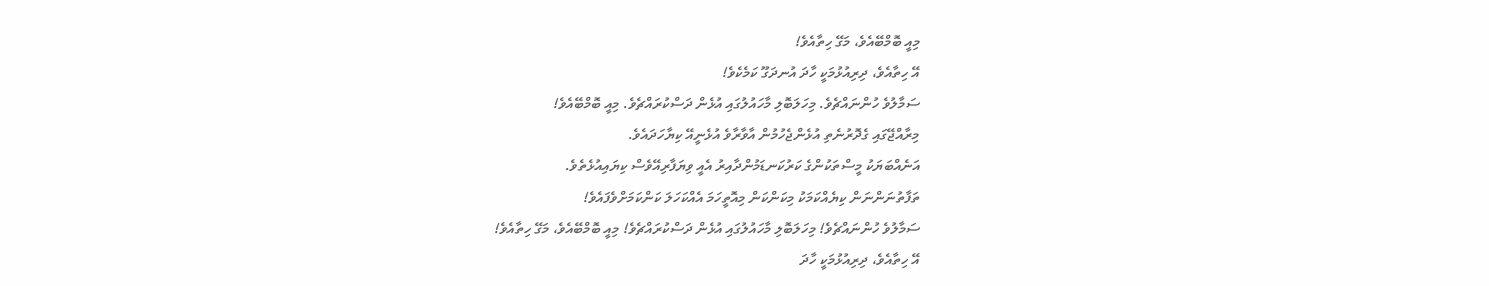މިއީ ބޮމްބޭއެވެ، މަގޭ ހިތާއެވެ!
އޭ ހިތާއެވެ، ދިރިއުޅުމަކީ ހާދަ އުނދަގޫ ކަމެކެވެ!
ސަމާލުވެ ހުންނައްޗެވެ. މިހަލަބޮލި މާހައުލުގައި އުޅެން ދަސްކުރައްޗެވެ. މިއީ ބޮމްބޭއެވެ!
މިރާއްޖޭގައި ގެދޮރުނެތި އުޅެންޖެހުމުން އާވާރާވެ އުޅެނީއޭ ކިޔާހަދައެވެ.
އަނެއްބަޔަކު މީސްތަކުންގެ ކަރުކަނޑަމުންދާއިރު އެއީ ވިޔަފާރިއޭވެސް ކިޔައިއުޅެތެވެ.
ތަފާތުނަންނަން ކިޔެއްކަމަކު މިކަންކަން މިއޮތީހަމަ އެއްކަހަލަ ކަންކަމަށްވެފައެވެ!
ސަމާލުވެ ހުންނައްޗެވެ! މިހަލަބޮލި މާހައުލުގައި އުޅެން ދަސްކުރައްޗެވެ! މިއީ ބޮމްބޭއެވެ، މަގޭ ހިތާއެވެ!
އޭ ހިތާއެވެ، ދިރިއުޅުމަކީ ހާދަ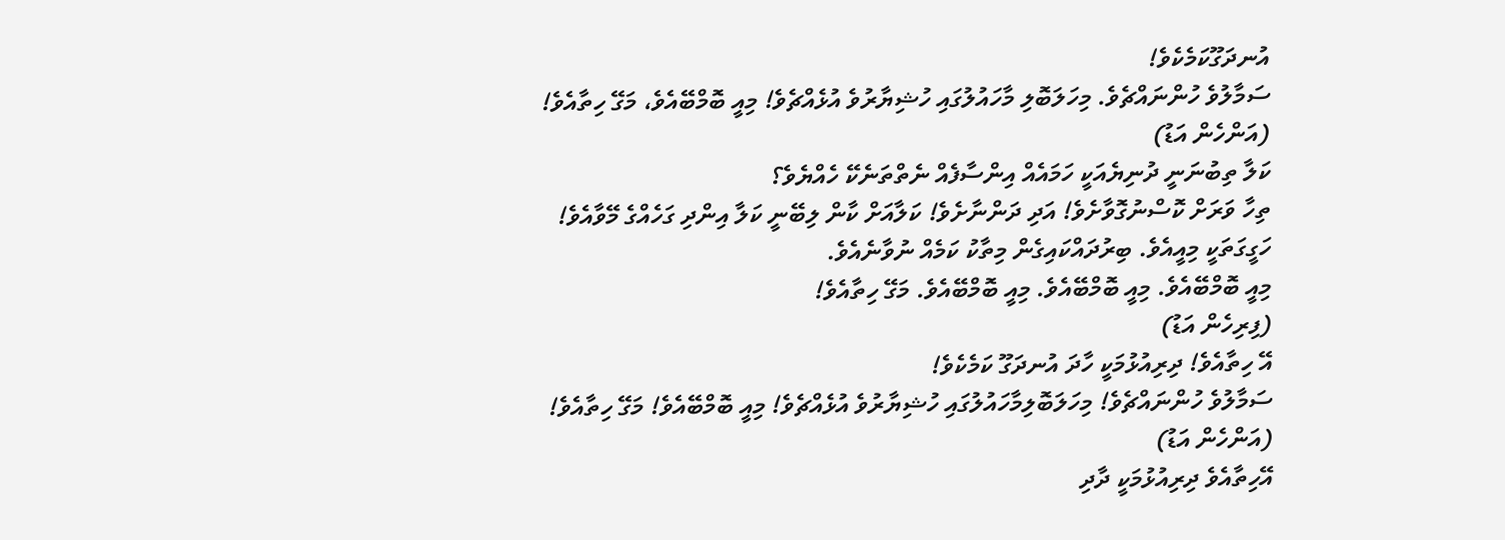އުނދަގޫކަމެކެވެ!
ސަމާލުވެ ހުންނައްޗެވެ. މިހަލަބޮލި މާހައުލުގައި ހުޝިޔާރުވެ އުޅެއްޗެވެ! މިއީ ބޮމްބޭއެވެ، މަގޭ ހިތާއެވެ!
(އަންހެން އަޑު)
ކަލާ ތިބުނަނީ ދުނިޔެއަކީ ހަމައެއް އިންސާފެއް ނެތްތަނެކޭ ހެއްޔެވެ؟
ތިހާ ވަރަށް ކޮސްނުގޮވާށެވެ! އަދި ދަންނާށެވެ! ކަލާއަށް ކާން ލިބޭނީ ކަލާ އިންދި ގަހެއްގެ މޭވާއެވެ!
ހަގީގަތަކީ މިއީއެވެ. ބިރުދައްކައިގެން މިތާކު ކަމެއް ނުވާނެއެވެ.
މިއީ ބޮމްބޭއެވެ. މިއީ ބޮމްބޭއެވެ. މިއީ ބޮމްބޭއެވެ. މަގޭ ހިތާއެވެ!
(ފިރިހެން އަޑު)
އޭ ހިތާއެވެ! ދިރިއުޅުމަކީ ހާދަ އުނދަގޫ ކަމެކެވެ!
ސަމާލުވެ ހުންނައްޗެވެ! މިހަލަބޮލިމާހައުލުގައި ހުޝިޔާރުވެ އުޅެއްޗެވެ! މިއީ ބޮމްބޭއެވެ! މަގޭ ހިތާއެވެ!
(އަންހެން އަޑު)
އޭހިތާއެވެ ދިރިއުޅުމަކީ ދާދި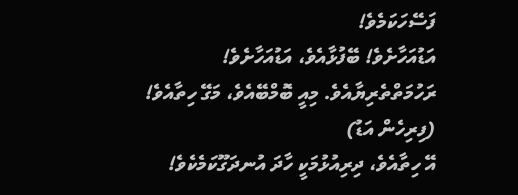ފަސޭހަކަމެވެ!
އަޑުއަހާށެވެ! ބޭފުޅާއެވެ، އަޑުއަހާށެވެ! ރަހުމަތްތެރިޔާއެވެ. މިއީ ބޮމްބޭއެވެ، މަގޭ ހިތާއެވެ!
(ފިރިހެން އަޑު)
އޭ ހިތާއެވެ، ދިރިއުޅުމަކީ ހާދަ އުނދަގޫކަމެކެވެ!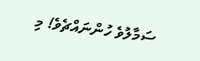ސަމާލުވެ ހުންނައްޗެވެ! މި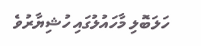ހަލަބޮލި މާހައުލުގައި ހުޝިޔާރުވެ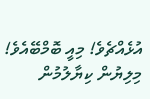އުޅެއްޗެވެ! މިއީ ބޮމްބޭއެވެ!
މިލިޔުން ކިޔާލުމުން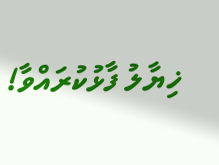ޚިޔާލު ފާޅުކުރައްވާ!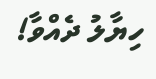ހިޔާލު ދެއްވާ!